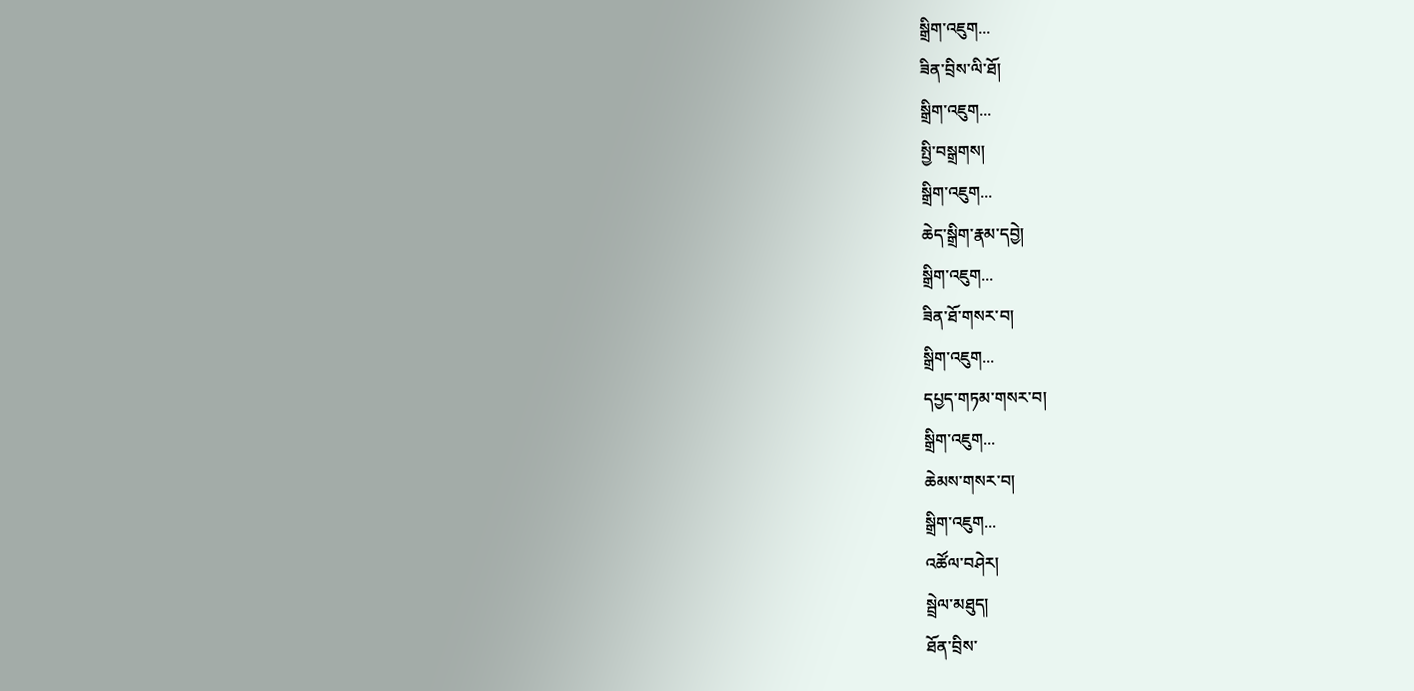སྒྲིག་འཇུག...
ཟིན་བྲིས་ལི་ཐོ།
སྒྲིག་འཇུག...
སྤྱི་བསྒྲགས།
སྒྲིག་འཇུག...
ཆེད་སྒྲིག་རྣམ་དབྱེ།
སྒྲིག་འཇུག...
ཟིན་ཐོ་གསར་བ།
སྒྲིག་འཇུག...
དཔྱད་གཏམ་གསར་བ།
སྒྲིག་འཇུག...
ཆེམས་གསར་བ།
སྒྲིག་འཇུག...
འཚོལ་བཤེར།
སྦྲེལ་མཐུད།
ཐོན་བྲིས་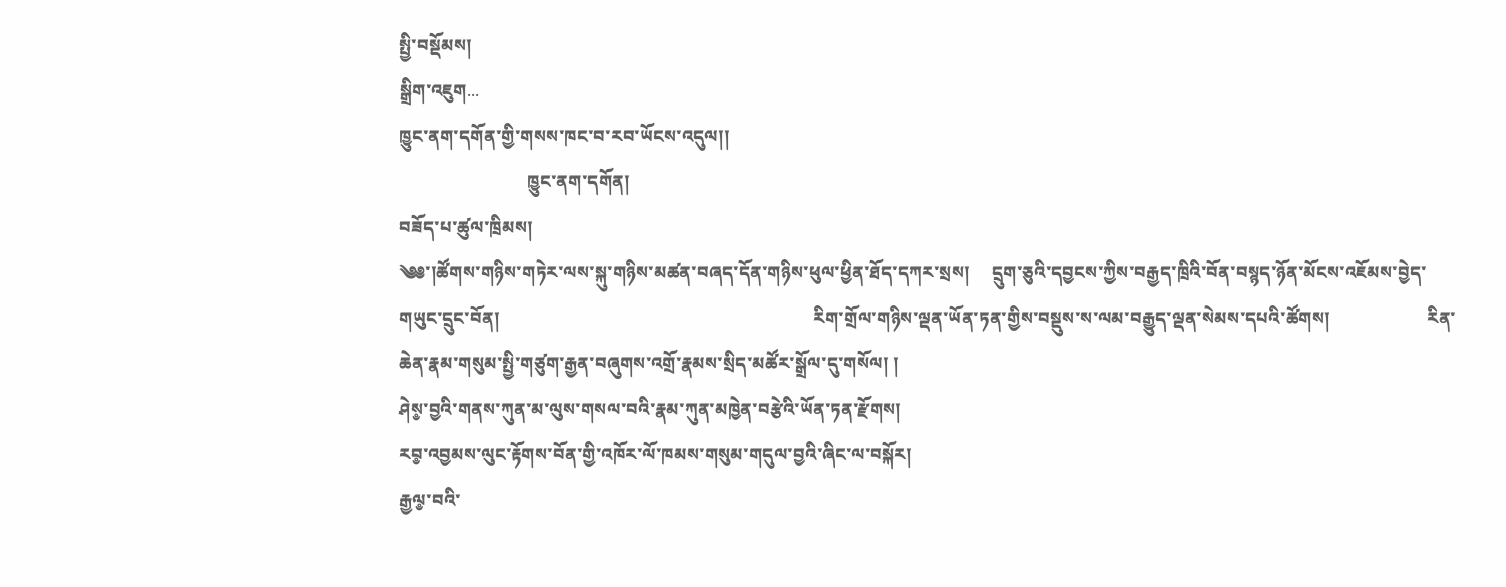སྤྱི་བསྡོམས།
སྒྲིག་འཇུག...
ཁྱུང་ནག་དགོན་གྱི་གསས་ཁང་བ་རབ་ཡོངས་འདུལ།།
                             ཁྱུང་ནག་དགོན།
བཟོད་པ་ཚུལ་ཁྲིམས།
༄༅་།ཚོགས་གཉིས་གཏེར་ལས་སྐུ་གཉིས་མཚན་བཞད་དོན་གཉིས་ཕུལ་ཕྱིན་ཐོད་དཀར་སྲས།     དྲུག་ཅུའི་དབྱངས་ཀྱིས་བརྒྱད་ཁྲིའི་བོན་བསྙད་ཉོན་མོངས་འཇོམས་བྱེད་གཡུང་དྲུང་བོན།                                                                       རིག་གྲོལ་གཉིས་ལྡན་ཡོན་ཏན་གྱིས་བསྡུས་ས་ལམ་བརྒྱུད་ལྡན་སེམས་དཔའི་ཚོགས།                      རིན་ཆེན་རྣམ་གསུམ་སྤྱི་གཙུག་རྒྱན་བཞུགས་འགྲོ་རྣམས་སྲིད་མཚོར་སྒྲོལ་དུ་གསོལ། །
ཤེས༵་བྱའི་གནས་ཀུན་མ་ལུས་གསལ་བའི་རྣམ་ཀུན་མཁྱེན་བརྩེའི་ཡོན་ཏན་རྫོགས།
རབ༵་འབྱམས་ལུང་རྟོགས་བོན་གྱི་འཁོར་ལོ་ཁམས་གསུམ་གདུལ་བྱའི་ཞིང་ལ་བསྐོར།
རྒྱལ༵་བའི་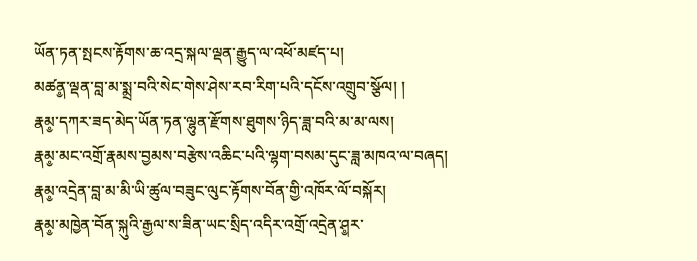ཡོན་ཏན་སྤངས་རྟོགས་ཆ་འདྲ་སྐལ་ལྡན་རྒྱུད་ལ་འཕོ་མཛད་པ།
མཚན༵་ལྡན་བླ་མ་སྨྲ་བའི་སེང་གེས་ཤེས་རབ་རིག་པའི་དངོས་འགྲུབ་སྩོལ། །
རྣམ༵་དཀར་ཟད་མེད་ཡོན་ཏན་ལྷུན་རྫོགས་ཐུགས་ཉིད་ཟླ་བའི་མ་མ་ལས།
རྣམ༵་མང་འགྲོ་རྣམས་བྱམས་བརྩེས་འཆིང་པའི་ལྷག་བསམ་དུང་ཟླ་མཁའ་ལ་བཞད།
རྣམ༵་འདྲེན་བླ་མ་མི་ཡི་ཚུལ་བཟུང་ལུང་རྟོགས་བོན་གྱི་འཁོར་ལོ་བསྐོར།
རྣམ༵་མཁྱེན་བོན་སྐུའི་རྒྱལ་ས་ཟིན་ཡང་སྲིད་འདིར་འགྲོ་འདྲེན་ཤ༵ར་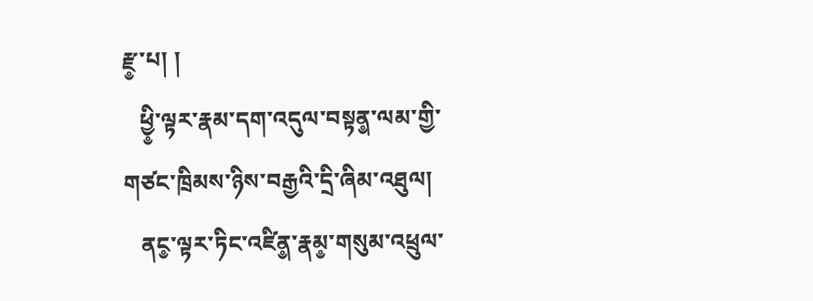རྫ༵་པ། །
   ཕྱི༵་ལྟར་རྣམ་དག་འདུལ་བསྟན༵་ལམ་གྱི་གཙང་ཁྲིམས་ཉིས་བརྒྱའི་དྲི་ཞིམ་འཐུལ།
   ནང༵་ལྟར་ཏིང་འཛིན༵་རྣམ༵་གསུམ་འཕྲུལ་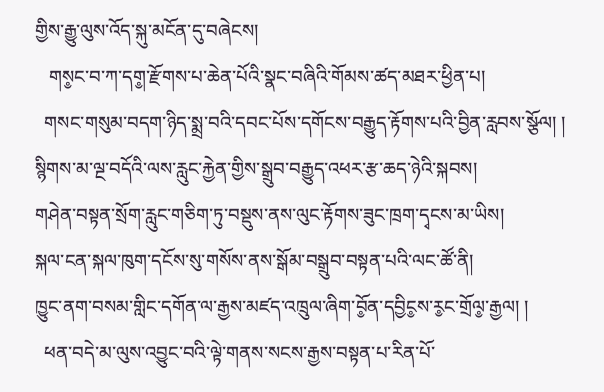གྱིས་རྒྱུ་ལུས་འོད་སྐུ་མངོན་དུ་བཞེངས།
   གས༵ང་བ་ཀ་དག༵་རྫོགས་པ་ཆེན་པོའི་སྣང་བཞིའི་གོམས་ཚད་མཐར་ཕྱིན་པ།
  གསང་གསུམ་བདག་ཉིད་སྨྲ་བའི་དབང་པོས་དགོངས་བརྒྱུད་རྟོགས་པའི་བྱིན་རླབས་སྩོལ། །
སྙིགས་མ་ལྔ་བདོའི་ལས་རླུང་རྐྱེན་གྱིས་སྒྲུབ་བརྒྱུད་འཕར་རྩ་ཆད་ཉེའི་སྐབས།
གཤེན་བསྟན་སྲོག་རླུང་གཅིག་ཏུ་བསྡུས་ནས་ལུང་རྟོགས་ཟུང་ཁྲག་དྭངས་མ་ཡིས།
སྐལ་ངན་སྐལ་ཁུག་དངོས་སུ་གསོས་ནས་སྒོམ་བསྒྲུབ་བསྟན་པའི་ལང་ཚོ་ནི།
ཁྱུང་ནག་བསམ་གླིང་དགོན་ལ་རྒྱས་མཛད་འཁྲུལ་ཞིག་བོ༵ན་དབྱིང༵ས་ར༵ང་གྲོལ༵་རྒྱལ། །
  ཕན་བདེ་མ་ལུས་འབྱུང་བའི་ལྟེ་གནས་སངས་རྒྱས་བསྟན་པ་རིན་པོ་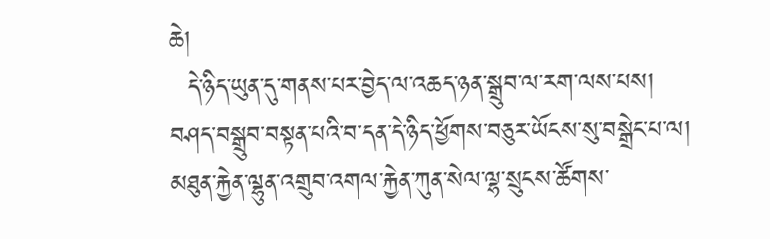ཆེ།
  དེ་ཉིད་ཡུན་དུ་གནས་པར་བྱེད་ལ་འཆད་ཉན་སྒྲུབ་ལ་རག་ལས་པས།
བཤད་བསྒྲུབ་བསྟན་པའི་བ་དན་དེ་ཉིད་ཕྱོགས་བཅུར་ཡོངས་སུ་བསྒྲེང་པ་ལ།
མཐུན་རྐྱེན་ལྷུན་འགྲུབ་འགལ་རྐྱེན་ཀུན་སེལ་ལྷ་སྲུངས་ཚོགས་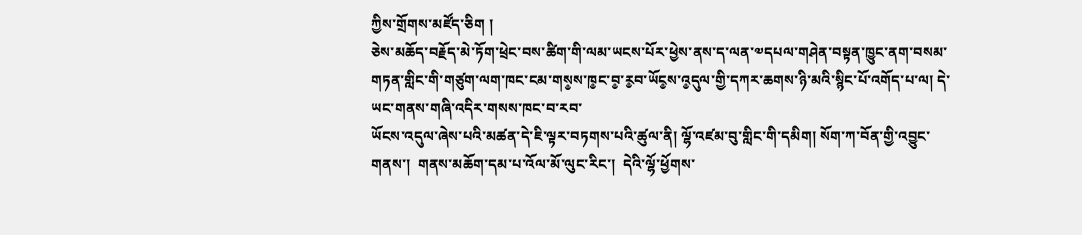ཀྱིས་གྲོགས་མཛོད་ཅིག །
ཅེས་མཆོད་བརྗོད་མེ་ཏོག་ཕྲེང་བས་ཚིག་གི་ལམ་ཡངས་པོར་ཕྱེས་ནས་ད་ལན་༧དཔལ་གཤེན་བསྟན་ཁྱུང་ནག་བསམ་གཏན་གླིང་གི་གཙུག་ལག་ཁང་ངམ་གས༵ས་ཁ༵ང་བ༵་ར༵བ་ཡོང༵ས་འ༵དུལ་གྱི་དཀར་ཆགས་ཉི་མའི་སྙིང་པོ་འགོད་པ་ལ། དེ་ཡང་གནས་གཞི་འདིར་གསས་ཁང་བ་རབ་
ཡོངས་འདུལ་ཞེས་པའི་མཚན་དེ་ཇི་ལྟར་བཏགས་པའི་ཚུལ་ནི། ལྷོ་འཛམ་བུ་གླིང་གི་དམིག། སོག་ཀ་བོན་གྱི་འབྱུང་གནས་།  གནས་མཆོག་དམ་པ་འོལ་མོ་ལུང་རིང་།  དེའི་ལྷོ་ཕྱོགས་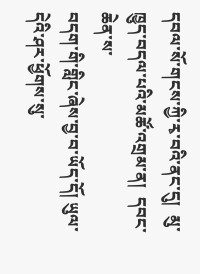དབལ་སོ་གངས་ཀྱི་རྭ་བའི་ནང་དུ།  མུ་ཁྱུད་བདལ་པའི་མཚོ་འགྲམ་ན།  དབང་ཆེན་ས་
བདག་གི་གླིང་ཞེས་བྱ་བ་ཡོད་དོ། ཡུལ་དེའི་ཤར་ཕྱོགས་སུ་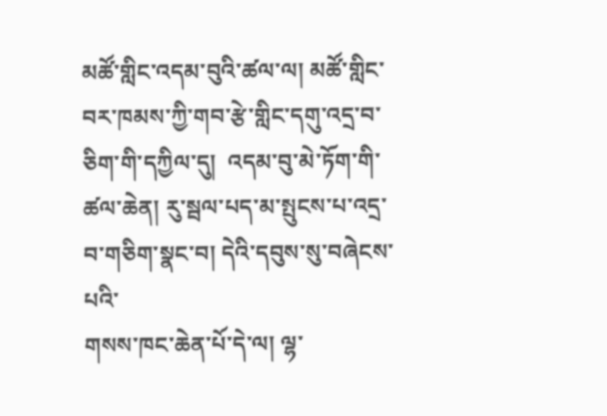མཚོ་གླིང་འདམ་བུའི་ཚལ་ལ། མཚོ་གླིང་བར་ཁམས་ཀྱི་གབ་རྩེ་གླིང་དགུ་འདྲ་བ་ཅིག་གི་དཀྱིལ་དུ།  འདམ་བུ་མེ་ཏོག་གི་
ཚལ་ཆེན། རུ་སྦལ་པད་མ་སྤུངས་པ་འདྲ་བ་གཅིག་སྣང་བ། དེའི་དབུས་སུ་བཞེངས་པའི་
གསས་ཁང་ཆེན་པོ་དེ་ལ། ལྷ་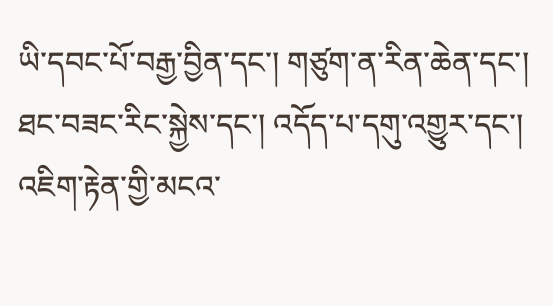ཡི་དབང་པོ་བརྒྱ་བྱིན་དང་། གཙུག་ན་རིན་ཆེན་དང་། ཐང་བཟང་རིང་སྐྱེས་དང་། འདོད་པ་དགུ་འགྱུར་དང་། འཇིག་རྟེན་གྱི་མངའ་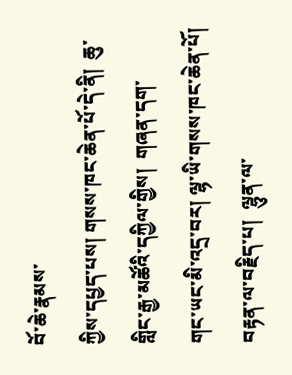བོ་ཆེ་རྣམས་
ཀྱིས་དཔྱད་པས། གསས་ཁང་ཆེན་པོ་དེ་ནི།  ཆུ་གླིང་རྒྱ་མཚོའི་དཀྱིལ་གྱིས།  གཞན་དག་
གང་ཡང་མི་འདྲ་བར། ལྷ་ཡི་གསས་ཁང་ཆེན་པོ།  བརྟན་ལ་བརྗིད་པ།  ལྷུན་ལ་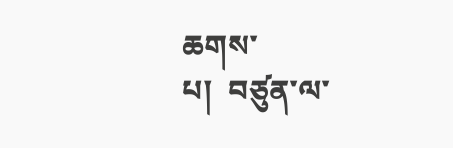ཆགས་
པ།  བཙུན་ལ་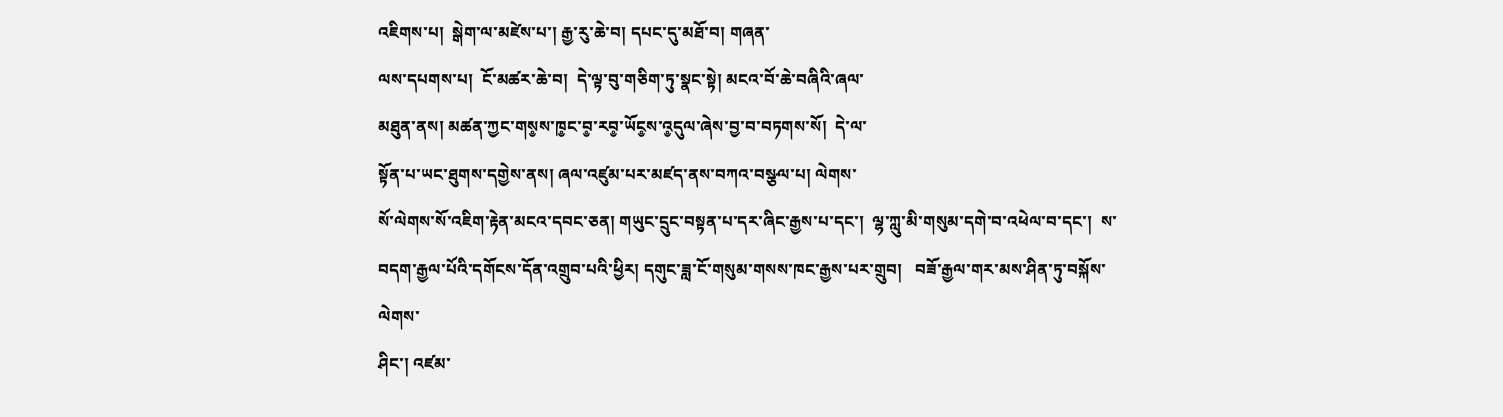འཇིགས་པ།  སྒེག་ལ་མཛེས་པ་། རྒྱ་རུ་ཆེ་བ། དཔང་དུ་མཐོ་བ། གཞན་
ལས་དཔགས་པ།  ངོ་མཚར་ཆེ་བ།  དེ་ལྟ་བུ་གཅིག་ཏུ་སྣང་སྟེ། མངའ་བོ་ཆེ་བཞིའི་ཞལ་
མཐུན་ནས། མཚན་ཀྱང་གས༵ས་ཁ༵ང་བ༵་རབ༵་ཡོང༵ས་འ༵དུལ་ཞེས་བྱ་བ་བཏགས་སོ།  དེ་ལ་
སྟོན་པ་ཡང་ཐུགས་དགྱེས་ནས། ཞལ་འཛུམ་པར་མཛད་ནས་བཀའ་བསྩལ་པ། ལེགས་
སོ་ལེགས་སོ་འཇིག་རྟེན་མངའ་དབང་ཅན། གཡུང་དྲུང་བསྟན་པ་དར་ཞིང་རྒྱས་པ་དང་།  ལྷ་ཀླུ་མི་གསུམ་དགེ་བ་འཕེལ་བ་དང་།  ས་བདག་རྒྱལ་པོའི་དགོངས་དོན་འགྲུབ་པའི་ཕྱིར། དགུང་ཟླ་ངོ་གསུམ་གསས་ཁང་རྒྱས་པར་གྲུབ།   བཟོ་རྒྱལ་གར་མས་ཤིན་ཏུ་བསྐོས་ལེགས་
ཤིང་། འཛམ་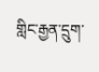གླིང་རྒྱན་དྲུག་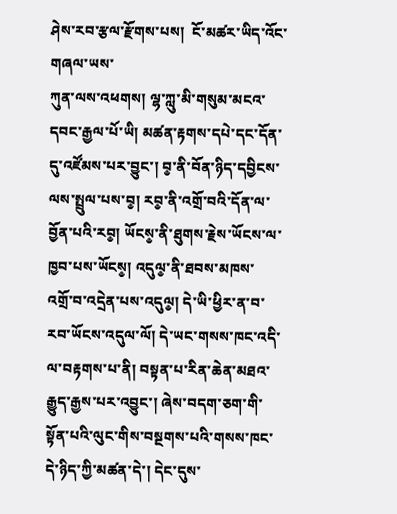ཤེས་རབ་རྩལ་རྫོགས་པས།  ངོ་མཚར་ཡིད་འོང་གཞལ་ཡས་
ཀུན་ལས་འཕགས། ལྷ་ཀླུ་མི་གསུམ་མངའ་དབང་རྒྱལ་པོ་ཡི། མཚན་རྟགས་དཔེ་དང་དོན་
དུ་འཛོམས་པར་བྱུང་། བ༵་ནི་བོན་ཉིད་དབྱིངས་ལས་སྤྲུལ་པས་བ༵། རབ༵་ནི་འགྲོ་བའི་དོན་ལ་
བྱོན་པའི་རབ༵། ཡོངས༵་ནི་ཐུགས་རྗེས་ཡོངས་ལ་ཁྱབ་པས་ཡོངས༵། འདུལ༵་ནི་ཐབས་མཁས་
འགྲོ་བ་འདྲེན་པས་འདུལ༵། དེ་ཡི་ཕྱིར་ན་བ་རབ་ཡོངས་འདུལ་ལོ། དེ་ཡང་གསས་ཁང་འདི་
ལ་བརྟགས་པ་ནི། བསྟན་པ་རིན་ཆེན་མཐའ་རྒྱུད་རྒྱས་པར་འབྱུང་། ཞེས་བདག་ཅག་གི་
སྟོན་པའི་ལུང་གིས་བསྔགས་པའི་གསས་ཁང་དེ་ཉིད་ཀྱི་མཚན་དེ་། དེང་དུས་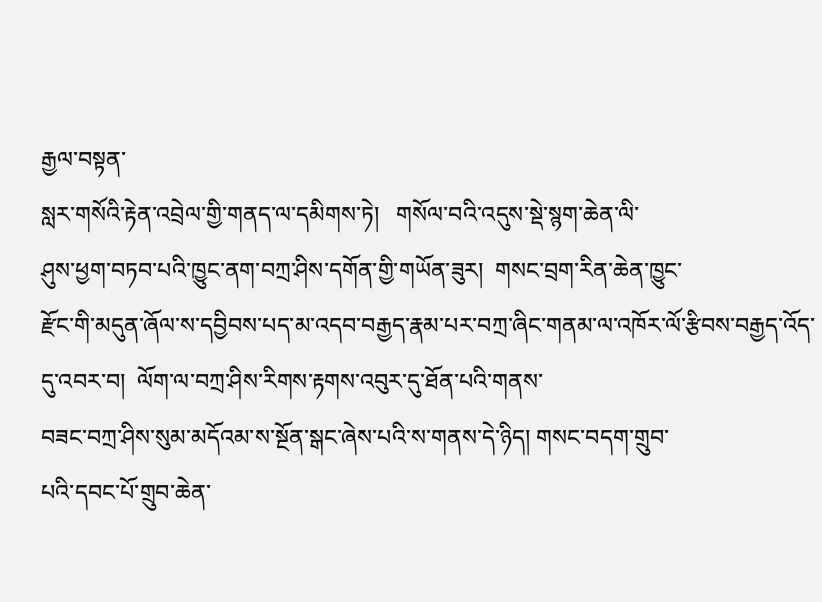རྒྱལ་བསྟན་
སླར་གསོའི་རྟེན་འབྲེལ་གྱི་གནད་ལ་དམིགས་ཏེ།   གསོལ་བའི་འདུས་སྡེ་སྙག་ཆེན་ལི་
ཤུས་ཕྱག་བཏབ་པའི་ཁྱུང་ནག་བཀྲ་ཤིས་དགོན་གྱི་གཡོན་ཟུར།  གསང་བྲག་རིན་ཆེན་ཁྱུང་
རྫོང་གི་མདུན་ཞོལ་ས་དབྱིབས་པད་མ་འདབ་བརྒྱད་རྣམ་པར་བཀྲ་ཞིང་གནམ་ལ་འཁོར་ལོ་རྩིབས་བརྒྱད་འོད་དུ་འབར་བ།  ལོག་ལ་བཀྲ་ཤིས་རིགས་རྟགས་འབུར་དུ་ཐོན་པའི་གནས་
བཟང་བཀྲ་ཤིས་སུམ་མདོའམ་ས་སྔོན་སྒང་ཞེས་པའི་ས་གནས་དེ་ཉིད། གསང་བདག་གྲུབ་
པའི་དབང་པོ་གྲུབ་ཆེན་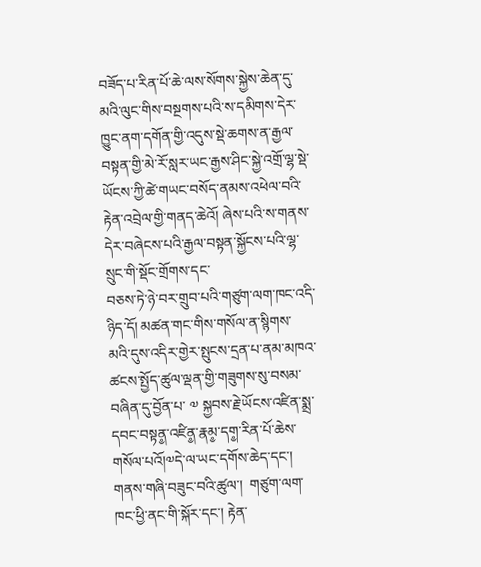བཟོད་པ་རིན་པོ་ཆེ་ལས་སོགས་སྐྱེས་ཆེན་དུ་མའི་ལུང་གིས་བསྔགས་པའི་ས་དམིགས་དེར་ཁྱུང་ནག་དགོན་གྱི་འདུས་སྡེ་ཆགས་ན་རྒྱལ་བསྟན་གྱི་མེ་རོ་སླར་ཡང་རྒྱས་ཤིང་སྐྱེ་འགྲོ་ལྷ་སྡེ་ཡོངས་ཀྱི་ཚེ་གཡང་བསོད་ནམས་འཕེལ་བའི་རྟེན་འབྲེལ་གྱི་གནད་ཆེའོ། ཞེས་པའི་ས་གནས་དེར་བཞེངས་པའི་རྒྱལ་བསྟན་སྐྱོངས་པའི་ལྷ་སྲུང་གི་སྡོང་གྲོགས་དང་
བཅས་ཏེ་ཉེ་བར་གྲུབ་པའི་གཙུག་ལག་ཁང་འདི་ཉིད་དོ། མཚན་གང་གིས་གསོལ་ན་སྙིགས་
མའི་དུས་འདིར་གྱེར་སྤུངས་དྲན་པ་ནམ་མཁའ་ཚངས་སྤྱོད་ཚུལ་ལྡན་གྱི་གཟུགས་སུ་བསམ་
བཞིན་དུ་བྱོན་པ་ ༧ སྐྱབས་རྗེ་ཡོངས་འཛིན་སྨྲ་དབང་བསྟན༵་འཛིན༵་རྣམ༵་དག༵་རིན་པོ་ཆེས་
གསོལ་པའོ།༧དེ་ལ་ཡང་དགོས་ཆེད་དང་།  གནས་གཞི་བཟུང་བའི་ཚུལ་།  གཙུག་ལག་
ཁང་ཕྱི་ནང་གི་སྐོར་དང་། རྟེན་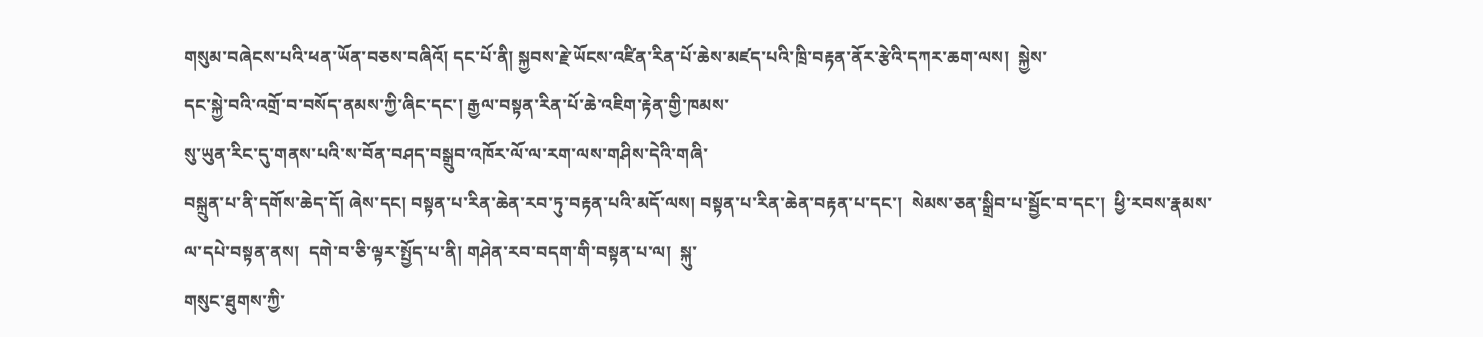གསུམ་བཞེངས་པའི་ཕན་ཡོན་བཅས་བཞིའོ། དང་པོ་ནི། སྐྱབས་རྗེ་ཡོངས་འཛིན་རིན་པོ་ཆེས་མཛད་པའི་ཁྲི་བརྟན་ནོར་རྩེའི་དཀར་ཆག་ལས།  སྐྱེས་
དང་སྐྱེ་བའི་འགྲོ་བ་བསོད་ནམས་ཀྱི་ཞིང་དང་། རྒྱལ་བསྟན་རིན་པོ་ཆེ་འཇིག་རྟེན་གྱི་ཁམས་
སུ་ཡུན་རིང་དུ་གནས་པའི་ས་བོན་བཤད་བསྒྲུབ་འཁོར་ལོ་ལ་རག་ལས་གཤིས་དེའི་གཞི་
བསྐྲུན་པ་ནི་དགོས་ཆེད་དོ། ཞེས་དང། བསྟན་པ་རིན་ཆེན་རབ་ཏུ་བརྟན་པའི་མདོ་ལས། བསྟན་པ་རིན་ཆེན་བརྟན་པ་དང་།  སེམས་ཅན་སྒྲིབ་པ་སྦྱོང་བ་དང་།  ཕྱི་རབས་རྣམས་
ལ་དཔེ་བསྟན་ནས།  དགེ་བ་ཅི་ལྟར་སྤྱོད་པ་ནི། གཤེན་རབ་བདག་གི་བསྟན་པ་ལ།  སྐུ་
གསུང་ཐུགས་ཀྱི་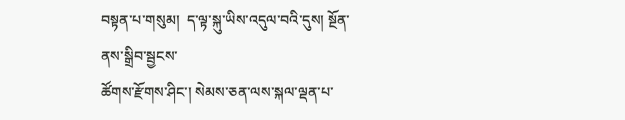བསྟན་པ་གསུམ།  ད་ལྟ་སྐུ་ཡིས་འདུལ་བའི་དུས། སྔོན་ནས་སྒྲིབ་སྦྱངས་
ཚོགས་རྫོགས་ཤིང་། སེམས་ཅན་ལས་སྐལ་ལྡན་པ་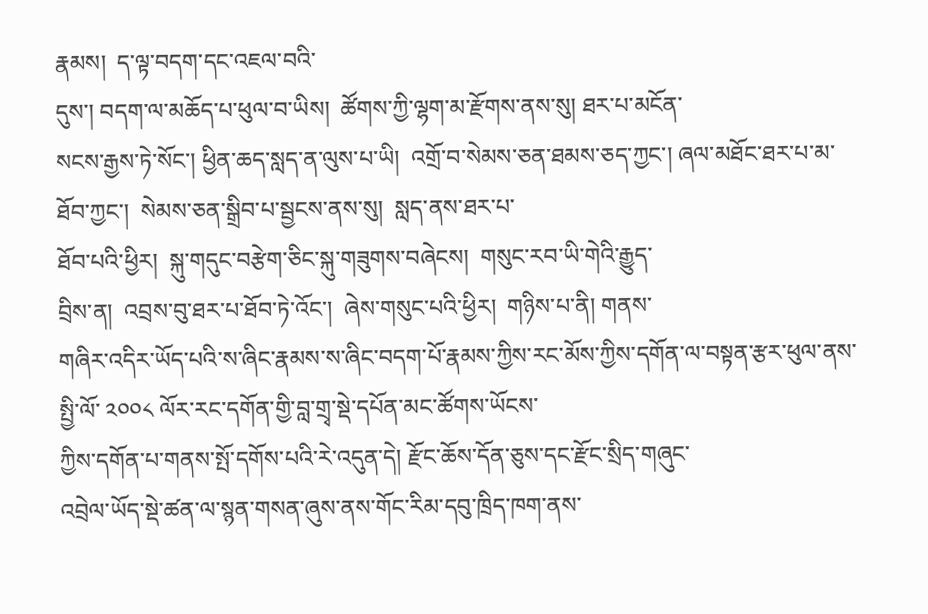རྣམས།  ད་ལྟ་བདག་དང་འཇལ་བའི་
དུས་། བདག་ལ་མཆོད་པ་ཕུལ་བ་ཡིས།  ཚོགས་ཀྱི་ལྷག་མ་རྫོགས་ནས་སུ། ཐར་པ་མངོན་
སངས་རྒྱས་ཏེ་སོང་། ཕྱིན་ཆད་སླད་ན་ལུས་པ་ཡི།  འགྲོ་བ་སེམས་ཅན་ཐམས་ཅད་ཀྱང་། ཞལ་མཐོང་ཐར་པ་མ་ཐོབ་ཀྱང་།  སེམས་ཅན་སྒྲིབ་པ་སྦྱངས་ནས་སུ།  སླད་ནས་ཐར་པ་
ཐོབ་པའི་ཕྱིར།  སྐུ་གདུང་བརྩེག་ཅིང་སྐུ་གཟུགས་བཞེངས།  གསུང་རབ་ཡི་གེའི་རྒྱུད་
བྲིས་ན།  འབྲས་བུ་ཐར་པ་ཐོབ་ཏེ་འོང་།  ཞེས་གསུང་པའི་ཕྱིར།  གཉིས་པ་ནི། གནས་
གཞིར་འདིར་ཡོད་པའི་ས་ཞིང་རྣམས་ས་ཞིང་བདག་པོ་རྣམས་ཀྱིས་རང་མོས་ཀྱིས་དགོན་ལ་བསྟན་རྩར་ཕུལ་ནས་སྤྱི་ལོ་ ༢༠༠༨ ལོར་རང་དགོན་གྱི་བླ་གྲྭ་སྡེ་དཔོན་མང་ཚོགས་ཡོངས་
ཀྱིས་དགོན་པ་གནས་སྤོ་དགོས་པའི་རེ་འདུན་དེ། རྫོང་ཆོས་དོན་ཅུས་དང་རྫོང་སྲིད་གཞུང་
འབྲེལ་ཡོད་སྡེ་ཚན་ལ་སྙན་གསན་ཞུས་ནས་གོང་རིམ་དབུ་ཁྲིད་ཁག་ནས་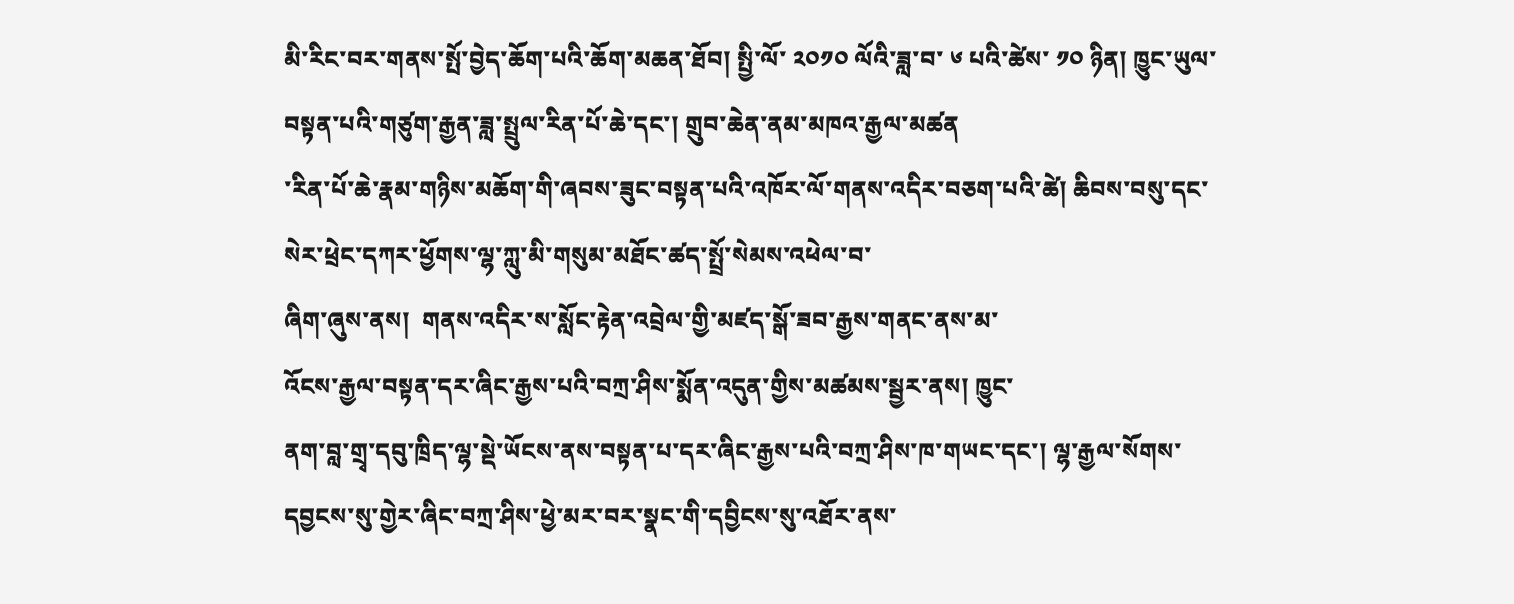མི་རིང་བར་གནས་སྤོ་བྱེད་ཆོག་པའི་ཆོག་མཆན་ཐོབ། སྤྱི་ལོ་ ༢༠༡༠ ལོའི་ཟླ་བ་ ༦ པའི་ཚེས་ ༡༠ ཉིན། ཁྱུང་ཡུལ་བསྟན་པའི་གཙུག་རྒྱན་ཟླ་སྤྲུལ་རིན་པོ་ཆེ་དང་། གྲུབ་ཆེན་ནམ་མཁའ་རྒྱལ་མཚན
་རིན་པོ་ཆེ་རྣམ་གཉིས་མཆོག་གི་ཞབས་ཟུང་བསྟན་པའི་འཁོར་ལོ་གནས་འདིར་བཅག་པའི་ཚེ། ཆིབས་བསུ་དང་སེར་ཕྲེང་དཀར་ཕྱོགས་ལྷ་ཀླུ་མི་གསུམ་མཐོང་ཚད་སྤྲོ་སེམས་འཕེལ་བ་
ཞིག་ཞུས་ནས།  གནས་འདིར་ས་སློང་རྟེན་འབྲེལ་གྱི་མཛད་སྒོ་ཟབ་རྒྱས་གནང་ནས་མ་
འོངས་རྒྱལ་བསྟན་དར་ཞིང་རྒྱས་པའི་བཀྲ་ཤིས་སྨོན་འདུན་གྱིས་མཚམས་སྦྱར་ནས། ཁྱུང་
ནག་བླ་གྲྭ་དབུ་ཁྲིད་ལྷ་སྡེ་ཡོངས་ནས་བསྟན་པ་དར་ཞིང་རྒྱས་པའི་བཀྲ་ཤིས་ཁ་གཡང་དང་། ལྷ་རྒྱལ་སོགས་དབྱངས་སུ་གྱེར་ཞིང་བཀྲ་ཤིས་ཕྱེ་མར་བར་སྣང་གི་དབྱིངས་སུ་འཐོར་ནས་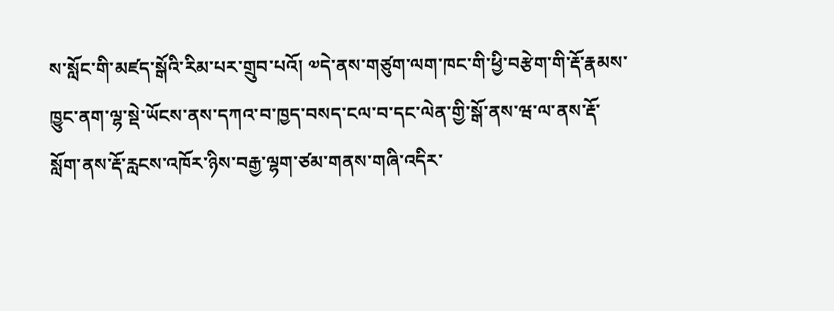ས་སློང་གི་མཛད་སྒོའི་རིམ་པར་གྲུབ་པའོ། ༧དེ་ནས་གཙུག་ལག་ཁང་གི་ཕྱི་བརྩེག་གི་རྡོ་རྣམས་
ཁྱུང་ནག་ལྷ་སྡེ་ཡོངས་ནས་དཀའ་བ་ཁྱད་བསད་ངལ་བ་དང་ལེན་གྱི་སྒོ་ནས་ཝ་ལ་ནས་རྡོ་
སློག་ནས་རྡོ་རླངས་འཁོར་ཉིས་བརྒྱ་ལྷག་ཙམ་གནས་གཞི་འདིར་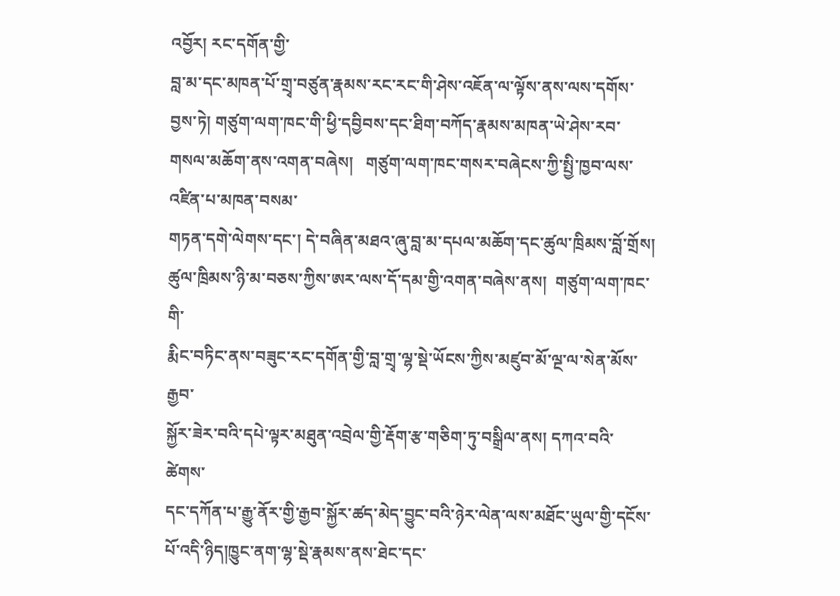འབྱོར། རང་དགོན་གྱི་
བླ་མ་དང་མཁན་པོ་གྲྭ་བཙུན་རྣམས་རང་རང་གི་ཤེས་འཇོན་ལ་ལྟོས་ནས་ལས་དགོས་བྱས་ཏེ། གཙུག་ལག་ཁང་གི་ཕྱི་དབྱིབས་དང་ཐིག་བཀོད་རྣམས་མཁན་ཡེ་ཤེས་རབ་གསལ་མཆོག་ནས་འགན་བཞེས།   གཙུག་ལག་ཁང་གསར་བཞེངས་ཀྱི་སྤྱི་ཁྱབ་ལས་འཛིན་པ་མཁན་བསམ་
གཏན་དགེ་ལེགས་དང་། དེ་བཞིན་མཐའ་ཞུ་བླ་མ་དཔལ་མཆོག་དང་ཚུལ་ཁྲིམས་བློ་གྲོས།  ཚུལ་ཁྲིམས་ཉི་མ་བཅས་ཀྱིས་ཨར་ལས་དོ་དམ་གྱི་འགན་བཞེས་ནས།  གཙུག་ལག་ཁང་གི་
རྨིང་བཏིང་ནས་བཟུང་རང་དགོན་གྱི་བླ་གྲྭ་ལྷ་སྡེ་ཡོངས་ཀྱིས་མཛུབ་མོ་ལྔ་ལ་སེན་མོས་རྒྱབ་
སྐྱོར་ཟེར་བའི་དཔེ་ལྟར་མཐུན་འབྲེལ་གྱི་རྡོག་རྩ་གཅིག་ཏུ་བསྒྲིལ་ནས། དཀའ་བའི་ཚེགས་
དང་དཀོན་པ་རྒྱུ་ནོར་གྱི་རྒྱབ་སྐྱོར་ཚད་མེད་བྱུང་བའི་ཉེར་ལེན་ལས་མཐོང་ཡུལ་གྱི་དངོས་པོ་འདི་ཉིད།ཁྱུང་ནག་ལྷ་སྡེ་རྣམས་ནས་ཐེང་དང་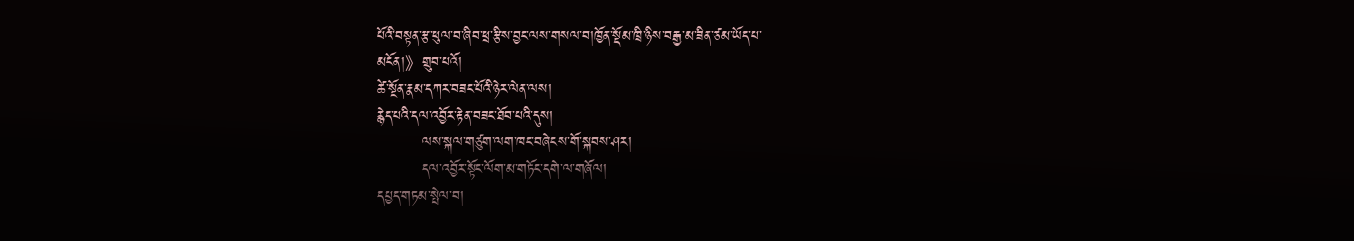པོའི་བསྟན་རྩ་ཕུལ་བ་ཞིབ་ཕྲ་རྩིས་བྱང་ལས་གསལ་བ།ཁྱོན་སྡོམ་ཁྲི་ཉིས་བརྒྱ་མ་ཟིན་ཙམ་ཡོད་པ་
མངོན།》གྲུབ་པའོ།
ཚེ་སྔོན་རྣམ་དཀར་བཟང་པོའི་ཉེར་ལེན་ལས།
རྙེད་པའི་དལ་འབྱོར་རྟེན་བཟང་ཐོབ་པའི་དུས།
         ལས་སྐལ་གཙུག་ལག་ཁང་བཞེངས་གོ་སྐབས་ཤར།
         དལ་འབྱོར་སྟོང་ལོག་མ་གཏོང་དགེ་ལ་གཞོལ།
དཔྱད་གཏམ་སྤེལ་བ།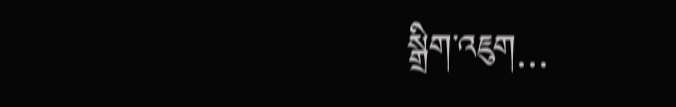སྒྲིག་འཇུག...